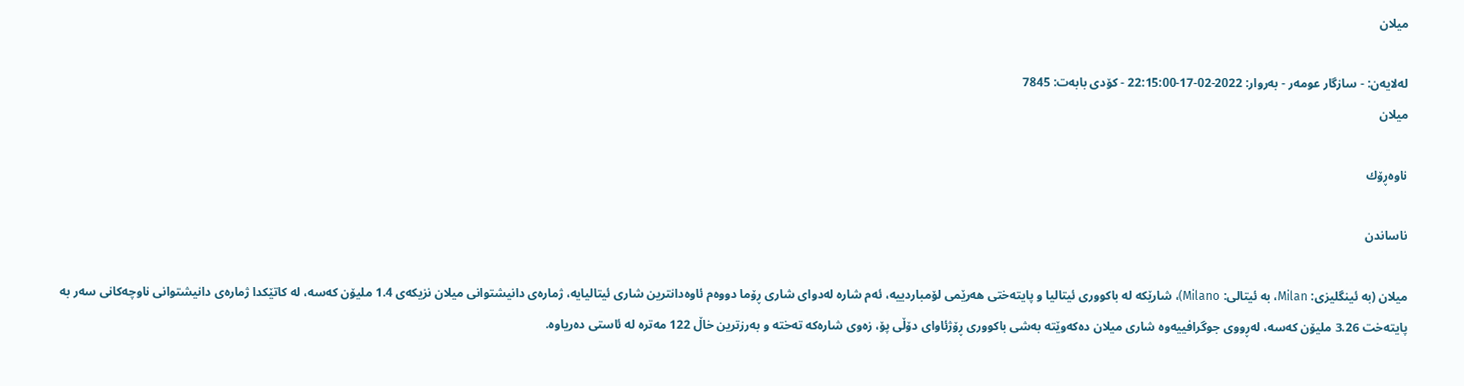میلان

له‌لایه‌ن: - سازگار عومەر - به‌روار: 2022-02-17-22:15:00 - کۆدی بابەت: 7845
میلان

ناوه‌ڕۆك

ناساندن

میلان (بە ئینگلیزی: Milan، بە ئیتالی: Milano)، شارێکە لە باکووری ئیتالیا و پایتەختی هەرێمی لۆمباردییە، ئەم شارە لەدوای شاری ڕۆما دووەم ئاوەدانترین شاری ئیتالیایە، ژمارەی دانیشتوانی میلان نزیکەی 1.4 ملیۆن کەسە، لە کاتێکدا ژمارەی دانیشتوانی ناوچەکانی سەر بە پایتەخت 3.26 ملیۆن کەسە، لەڕووی جوگرافییەوە شاری میلان دەکەوێتە بەشی باکووری ڕۆژئاوای دۆڵی پۆ، زەوی شارەکە تەختە و بەرزترین خاڵ 122 مەترە لە ئاستی دەریاوە.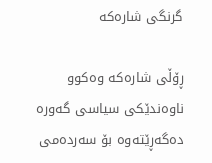گرنگی شارەکە

ڕۆڵی شارەکە وەکوو ناوەندێکی سیاسی گەورە دەگەڕێتەوە بۆ سەردەمی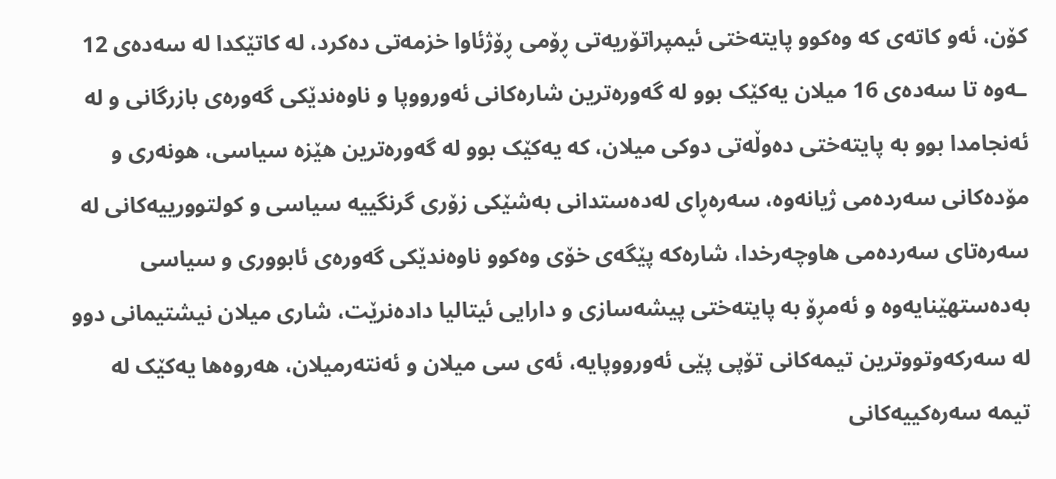کۆن، ئەو کاتەی کە وەکوو پایتەختی ئیمپراتۆریەتی ڕۆمی ڕۆژئاوا خزمەتی دەکرد، لە کاتێکدا لە سەدەی 12 ـەوە تا سەدەی 16 میلان یەکێک بوو لە گەورەترین شارەکانی ئەورووپا و ناوەندێکی گەورەی بازرگانی و لە ئەنجامدا بوو بە پایتەختی دەوڵەتی دوکی میلان، کە یەکێک بوو لە گەورەترین هێزە سیاسی، هونەری و مۆدەکانی سەردەمی ژیانەوە، سەرەڕای لەدەستدانی بەشێکی زۆری گرنگییە سیاسی و کولتوورییەکانی لە سەرەتای سەردەمی هاوچەرخدا، شارەکە پێگەی خۆی وەکوو ناوەندێکی گەورەی ئابووری و سیاسی بەدەستهێنایەوە و ئەمڕۆ بە پایتەختی پیشەسازی و دارایی ئیتالیا دادەنرێت، شاری میلان نیشتیمانی دوو لە سەرکەوتووترین تیمەکانی تۆپی پێی ئەورووپایە، ئەی سی میلان و ئەنتەرمیلان، هەروەها یەکێک لە تیمە سەرەکییەکانی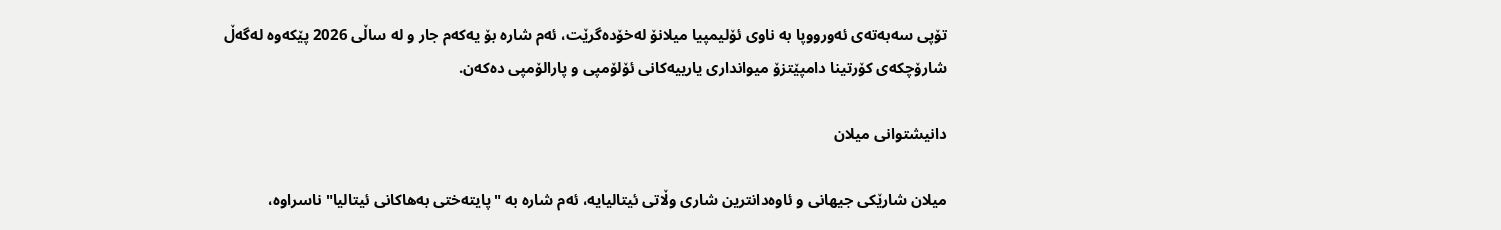تۆپی سەبەتەی ئەورووپا بە ناوی ئۆلیمپیا میلانۆ لەخۆدەگرێت، ئەم شارە بۆ یەکەم جار و لە ساڵی 2026 پێکەوه لەگەڵ شارۆچکەی کۆرتینا دامپێتزۆ میوانداری یارییەکانی ئۆلۆمپی و پارالۆمپی دەکەن.

دانیشتوانی میلان

میلان شارێکی جیهانی و ئاوەدانترین شاری وڵاتی ئیتالیایە، ئەم شارە بە "پایتەختی بەهاکانی ئیتالیا" ناسراوە،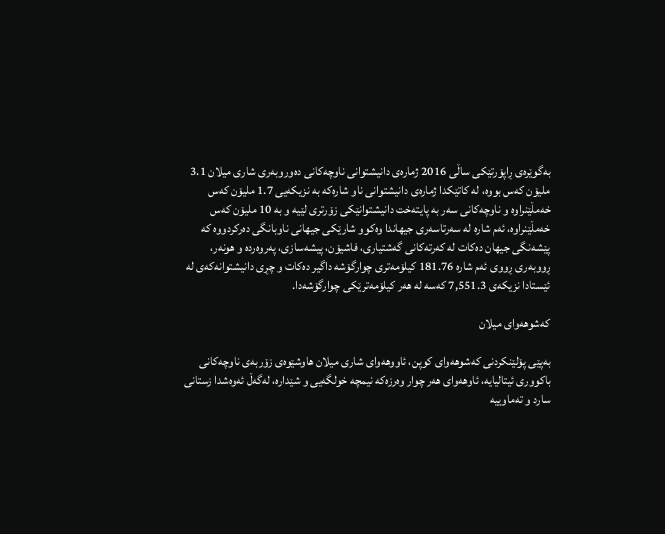بەگوێرەی ڕاپۆرتێکی ساڵی 2016 ژمارەی دانیشتوانی ناوچەکانی دەوروبەری شاری میلان 3.1 ملیۆن کەس بووە، لە کاتێکدا ژمارەی دانیشتوانی ناو شارەکە بە نزیکەیی 1.7 ملیۆن کەس خەمڵێنراوە و ناوچەکانی سەر بە پایتەخت دانیشتوانێکی زۆرتری لێیە و بە 10 ملیۆن کەس خەمڵێنراوە، ئەم شارە لە سەرتاسەری جیهاندا وەکوو شارێکی جیهانی ناوبانگی دەرکردووە کە پێشەنگی جیهان دەکات لە کەرتەکانی گەشتیاری، فاشیۆن، پیشەسازی، پەروەردە و هونەر، ڕووبەری ڕووی ئەم شارە 181.76 کیلۆمەتری چوارگۆشە داگیر دەکات و چڕی دانیشتوانەکەی لە ئێستادا نزیکەی 7,551.3 کەسە لە هەر کیلۆمەترێکی چوارگۆشەدا.

کەشوهەوای میلان

بەپێی پۆلێنکردنی کەشوهەوای کوپن، ئاووهەوای شاری میلان هاوشێوەی زۆربەی ناوچەکانی باکووری ئیتالیایە، ئاوهەوای هەر چوار وەرزەکە نیمچە خولگەیی و شێدارە، لەگەڵ ئەوەشدا زستانی سارد و تەماوییە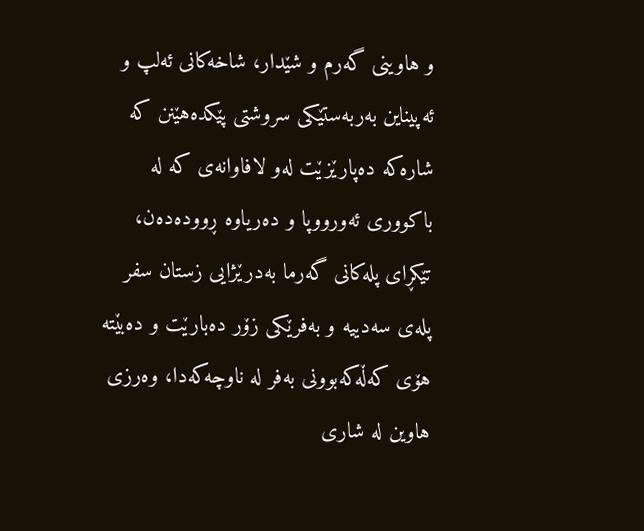و هاوینی گەرم و شێدار، شاخەکانی ئەلپ و ئەپیناین بەربەستێکی سروشتی پێکدەهێنن کە شارەکە دەپارێزێت لەو لافاوانەی کە لە باکووری ئەورووپا و دەریاوە ڕوودەدەن، تێکڕای پلەکانی گەرما بەدرێژایی زستان سفر پلەی سەدییە و بەفرێکی زۆر دەبارێت و دەبێتە هۆی کەڵەکەبوونی بەفر لە ناوچەکەدا، وەرزی هاوین لە شاری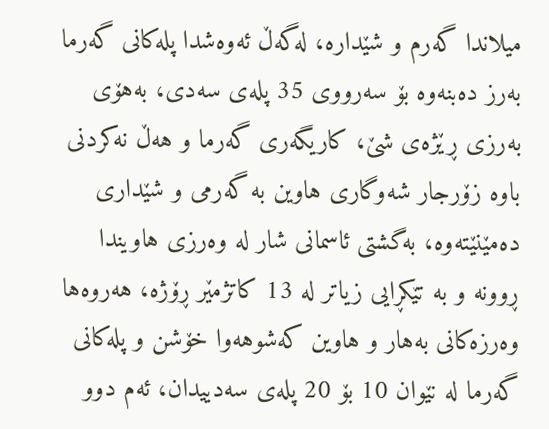میلاندا گەرم و شێداره، لەگەڵ ئەوەشدا پلەکانی گەرما بەرز دەبنەوە بۆ سەرووی 35 پلەی سەدی، بەهۆی بەرزی ڕێژەی شێ، کاریگەری گەرما و هەڵ نەکردنی باوە زۆرجار شەوگاری هاوین بە گەرمی و شێداری دەمێنێتەوە، بەگشتی ئاسمانی شار لە وەرزی هاویندا ڕوونە و بە تێکڕایی زیاتر لە 13 کاتژمێر ڕۆژە، هەروەها وەرزەکانی بەهار و هاوین کەشوهەوا خۆشن و پلەکانی گەرما لە نێوان 10 بۆ 20 پلەی سەدییدان، ئەم دوو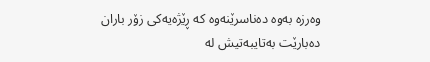وەرزە بەوە دەناسرێنەوە کە ڕێژەیەکی زۆر باران دەبارێت بەتایبەتیش لە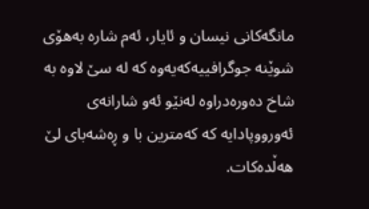مانگەکانی نیسان و ئایار، ئەم شارە بەهۆی شوێنە جوگرافییەکەیەوە کە لە سێ لاوە بە شاخ دەورەدراوە لەنێو ئەو شارانەی ئەورووپادایە کە کەمترین با و ڕەشەبای لێ هەڵدەکات.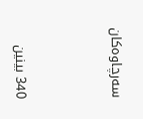سەرچاوەکان



340 بینین